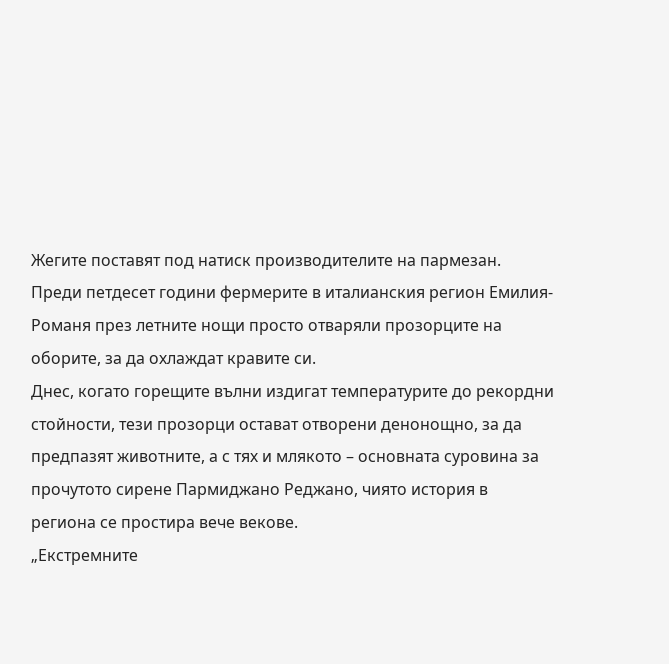Жегите поставят под натиск производителите на пармезан.
Преди петдесет години фермерите в италианския регион Емилия-Романя през летните нощи просто отваряли прозорците на оборите, за да охлаждат кравите си.
Днес, когато горещите вълни издигат температурите до рекордни стойности, тези прозорци остават отворени денонощно, за да предпазят животните, а с тях и млякото – основната суровина за прочутото сирене Пармиджано Реджано, чиято история в региона се простира вече векове.
„Екстремните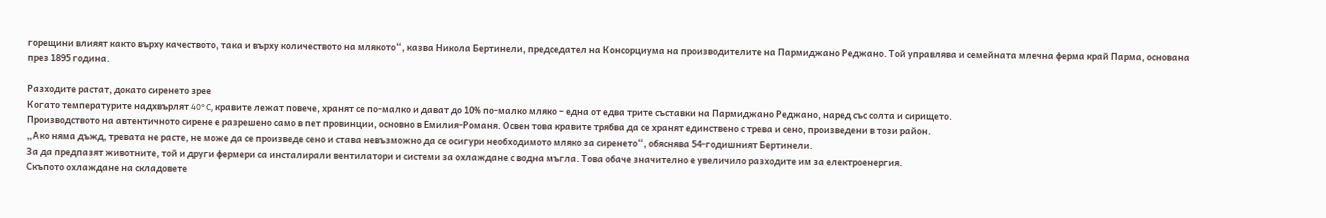горещини влияят както върху качеството, така и върху количеството на млякото“, казва Никола Бертинели, председател на Консорциума на производителите на Пармиджано Реджано. Той управлява и семейната млечна ферма край Парма, основана през 1895 година.

Разходите растат, докато сиренето зрее
Когато температурите надхвърлят 40°C, кравите лежат повече, хранят се по-малко и дават до 10% по-малко мляко – една от едва трите съставки на Пармиджано Реджано, наред със солта и сирището.
Производството на автентичното сирене е разрешено само в пет провинции, основно в Емилия-Романя. Освен това кравите трябва да се хранят единствено с трева и сено, произведени в този район.
„Ако няма дъжд, тревата не расте, не може да се произведе сено и става невъзможно да се осигури необходимото мляко за сиренето“, обяснява 54-годишният Бертинели.
За да предпазят животните, той и други фермери са инсталирали вентилатори и системи за охлаждане с водна мъгла. Това обаче значително е увеличило разходите им за електроенергия.
Скъпото охлаждане на складовете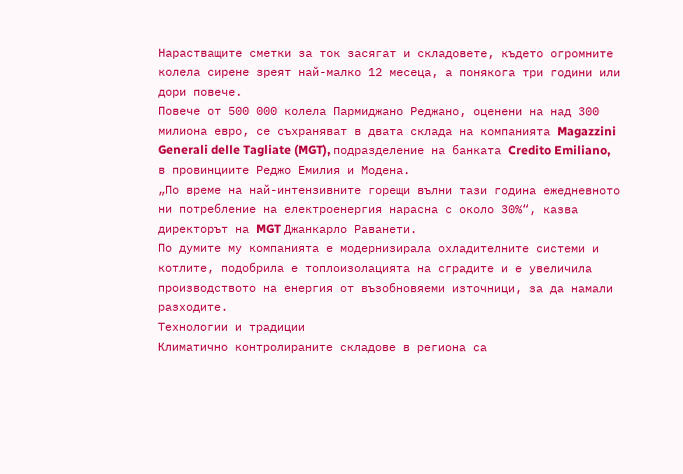Нарастващите сметки за ток засягат и складовете, където огромните колела сирене зреят най-малко 12 месеца, а понякога три години или дори повече.
Повече от 500 000 колела Пармиджано Реджано, оценени на над 300 милиона евро, се съхраняват в двата склада на компанията Magazzini Generali delle Tagliate (MGT), подразделение на банката Credito Emiliano, в провинциите Реджо Емилия и Модена.
„По време на най-интензивните горещи вълни тази година ежедневното ни потребление на електроенергия нарасна с около 30%“, казва директорът на MGT Джанкарло Раванети.
По думите му компанията е модернизирала охладителните системи и котлите, подобрила е топлоизолацията на сградите и е увеличила производството на енергия от възобновяеми източници, за да намали разходите.
Технологии и традиции
Климатично контролираните складове в региона са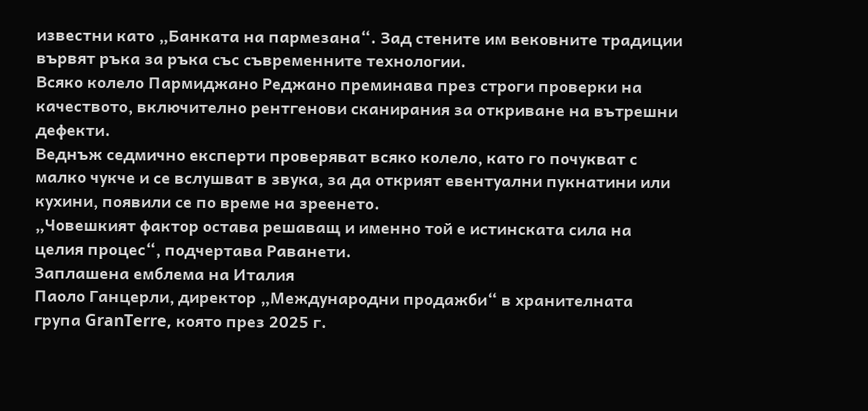известни като „Банката на пармезана“. Зад стените им вековните традиции вървят ръка за ръка със съвременните технологии.
Всяко колело Пармиджано Реджано преминава през строги проверки на качеството, включително рентгенови сканирания за откриване на вътрешни дефекти.
Веднъж седмично експерти проверяват всяко колело, като го почукват с малко чукче и се вслушват в звука, за да открият евентуални пукнатини или кухини, появили се по време на зреенето.
„Човешкият фактор остава решаващ и именно той е истинската сила на целия процес“, подчертава Раванети.
Заплашена емблема на Италия
Паоло Ганцерли, директор „Международни продажби“ в хранителната група GranTerre, която през 2025 г.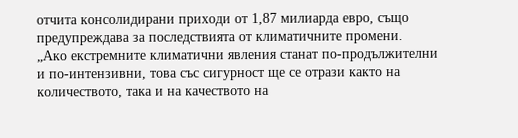отчита консолидирани приходи от 1,87 милиарда евро, също предупреждава за последствията от климатичните промени.
„Ако екстремните климатични явления станат по-продължителни и по-интензивни, това със сигурност ще се отрази както на количеството, така и на качеството на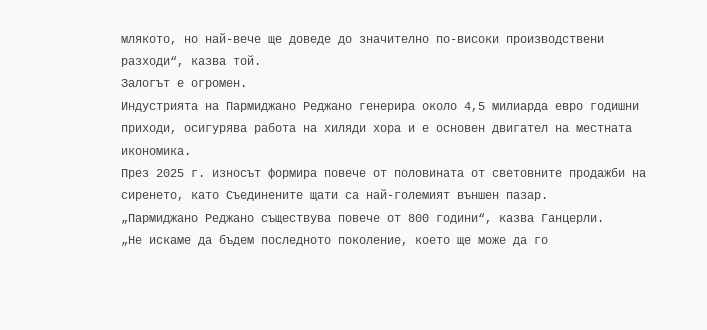млякото, но най-вече ще доведе до значително по-високи производствени разходи“, казва той.
Залогът е огромен.
Индустрията на Пармиджано Реджано генерира около 4,5 милиарда евро годишни приходи, осигурява работа на хиляди хора и е основен двигател на местната икономика.
През 2025 г. износът формира повече от половината от световните продажби на сиренето, като Съединените щати са най-големият външен пазар.
„Пармиджано Реджано съществува повече от 800 години“, казва Ганцерли.
„Не искаме да бъдем последното поколение, което ще може да го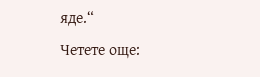яде.“
Четете още: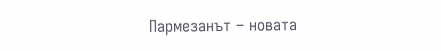Пармезанът – новата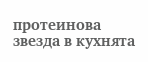протеинова звезда в кухнята